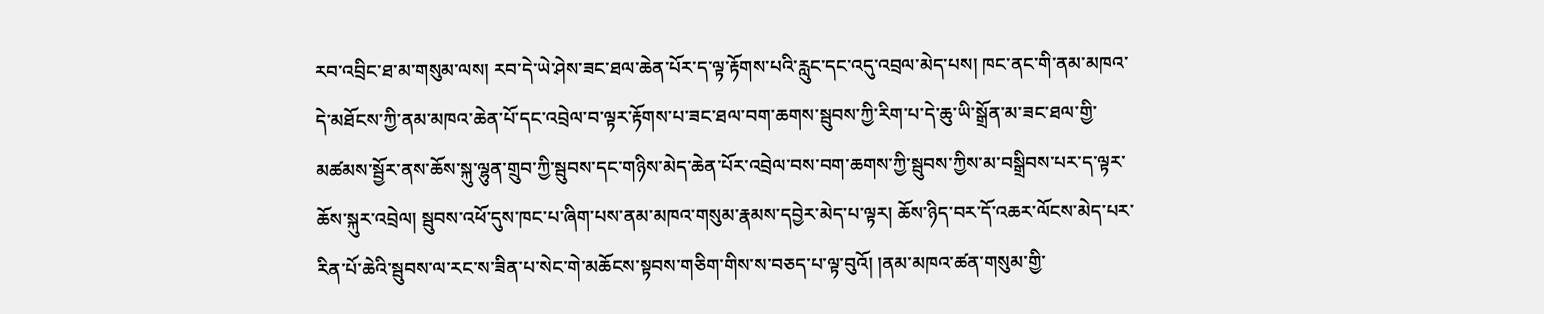རབ་འབྲིང་ཐ་མ་གསུམ་ལས། རབ་དེ་ཡེ་ཤེས་ཟང་ཐལ་ཆེན་པོར་ད་ལྟ་རྟོགས་པའི་རླུང་དང་འདུ་འབྲལ་མེད་པས། ཁང་ནང་གི་ནམ་མཁའ་དེ་མཐོངས་ཀྱི་ནམ་མཁའ་ཆེན་པོ་དང་འབྲེལ་བ་ལྟར་རྟོགས་པ་ཟང་ཐལ་བག་ཆགས་སྦུབས་ཀྱི་རིག་པ་དེ་ཆུ་ཡི་སྒྲོན་མ་ཟང་ཐལ་གྱི་མཚམས་སྦྱོར་ནས་ཆོས་སྐུ་ལྷུན་གྲུབ་ཀྱི་སྦུབས་དང་གཉིས་མེད་ཆེན་པོར་འབྲེལ་བས་བག་ཆགས་ཀྱི་སྦུབས་ཀྱིས་མ་བསྒྲིབས་པར་ད་ལྟར་ཆོས་སྐུར་འབྲེལ། སྦུབས་འཕོ་དུས་ཁང་པ་ཞིག་པས་ནམ་མཁའ་གསུམ་རྣམས་དབྱེར་མེད་པ་ལྟར། ཆོས་ཉིད་བར་དོ་འཆར་ལོངས་མེད་པར་རིན་པོ་ཆེའི་སྦུབས་ལ་རང་ས་ཟིན་པ་སེང་གེ་མཆོངས་སྟབས་གཅིག་གིས་ས་བཅད་པ་ལྟ་བུའོ། །ནམ་མཁའ་ཚན་གསུམ་གྱི་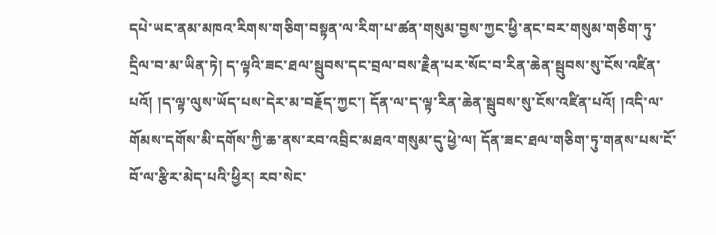དཔེ་ཡང་ནམ་མཁའ་རིགས་གཅིག་བསྟན་ལ་རིག་པ་ཚན་གསུམ་བྱས་ཀྱང་ཕྱི་ནང་བར་གསུམ་གཅིག་ཏུ་དྲིལ་བ་མ་ཡིན་ཏེ། ད་ལྟའི་ཟང་ཐལ་སྦུབས་དང་བྲལ་བས་རྗཻན་པར་སོང་བ་རིན་ཆེན་སྦུབས་སུ་ངོས་འཛིན་པའོ། །ད་ལྟ་ལུས་ཡོད་པས་དེར་མ་བརྗོད་ཀྱང་། དོན་ལ་ད་ལྟ་རིན་ཆེན་སྦུབས་སུ་ངོས་འཛིན་པའོ། །འདི་ལ་གོམས་དགོས་མི་དགོས་ཀྱི་ཆ་ནས་རབ་འབྲིང་མཐའ་གསུམ་དུ་ཕྱེ་ལ། དོན་ཟང་ཐལ་གཅིག་ཏུ་གནས་པས་ངོ་བོ་ལ་རྩིར་མེད་པའི་ཕྱིར། རབ་སེང་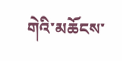གེའི་མཆོངས་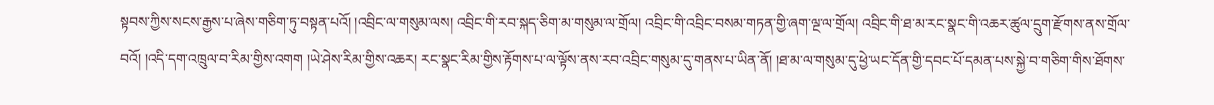སྟབས་ཀྱིས་སངས་རྒྱས་པ་ཞེས་གཅིག་ཏུ་བསྟན་པའོ། །འབྲིང་ལ་གསུམ་ལས། འབྲིང་གི་རབ་སྐད་ཅིག་མ་གསུམ་ལ་གྲོལ། འབྲིང་གི་འབྲིང་བསམ་གཏན་གྱི་ཞག་ལྔ་ལ་གྲོལ། འབྲིང་གི་ཐ་མ་རང་སྣང་གི་འཆར་ཚུལ་དྲུག་རྫོགས་ནས་གྲོལ་བའོ། །འདི་དག་འཁྲུལ་བ་རིམ་གྱིས་འགག །ཡེ་ཤེས་རིམ་གྱིས་འཆར། རང་སྣང་རིམ་གྱིས་རྟོགས་པ་ལ་ལྟོས་ནས་རབ་འབྲིང་གསུམ་དུ་གནས་པ་ཡིན་ནོ། །ཐ་མ་ལ་གསུམ་དུ་ཕྱེ་ཡང་དོན་གྱི་དབང་པོ་དམན་པས་སྐྱེ་བ་གཅིག་གིས་ཐོགས་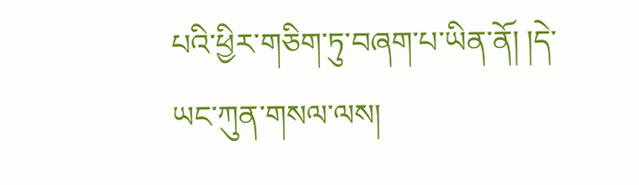པའི་ཕྱིར་གཅིག་ཏུ་བཞག་པ་ཡིན་ནོ། །དེ་ཡང་ཀུན་གསལ་ལས།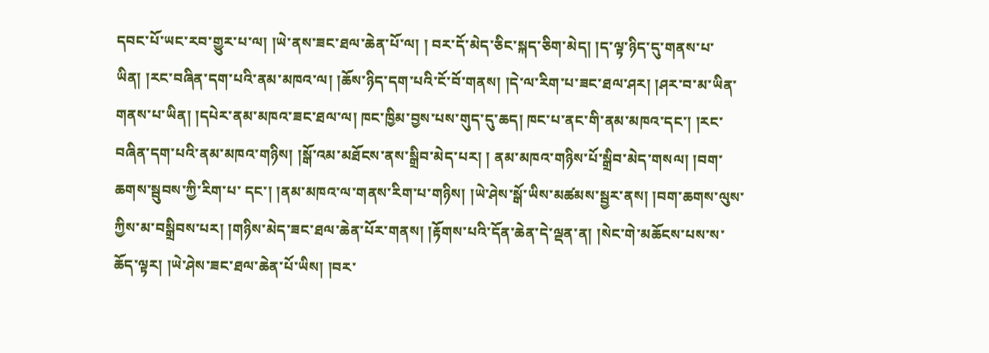དབང་པོ་ཡང་རབ་གྱུར་པ་ལ། །ཡེ་ནས་ཟང་ཐལ་ཆེན་པོ་ལ། ། བར་དོ་མེད་ཅིང་སྐད་ཅིག་མེད། །ད་ལྟ་ཉིད་དུ་གནས་པ་ཡིན། །རང་བཞིན་དག་པའི་ནམ་མཁའ་ལ། །ཆོས་ཉིད་དག་པའི་ངོ་བོ་གནས། །དེ་ལ་རིག་པ་ཟང་ཐལ་ཤར། །ཤར་བ་མ་ཡིན་གནས་པ་ཡིན། །དཔེར་ནམ་མཁའ་ཟང་ཐལ་ལ། ཁང་ཁྱིམ་བྱས་པས་གུད་དུ་ཆད། ཁང་པ་ནང་གི་ནམ་མཁའ་དང་། །རང་བཞིན་དག་པའི་ནམ་མཁའ་གཉིས། །སྒོ་འམ་མཐོངས་ནས་སྒྲིབ་མེད་པར། ། ནམ་མཁའ་གཉིས་པོ་སྒྲིབ་མེད་གསལ། །བག་ཆགས་སྦུབས་ཀྱི་རིག་པ་ དང་། །ནམ་མཁའ་ལ་གནས་རིག་པ་གཉིས། །ཡེ་ཤེས་སྒོ་ཡིས་མཚམས་སྦྱར་ནས། །བག་ཆགས་ལུས་ཀྱིས་མ་བསྒྲིབས་པར། །གཉིས་མེད་ཟང་ཐལ་ཆེན་པོར་གནས། །རྟོགས་པའི་དོན་ཆེན་དེ་ལྡན་ན། །སེང་གེ་མཆོངས་པས་ས་ཆོད་ལྟར། །ཡེ་ཤེས་ཟང་ཐལ་ཆེན་པོ་ཡིས། །བར་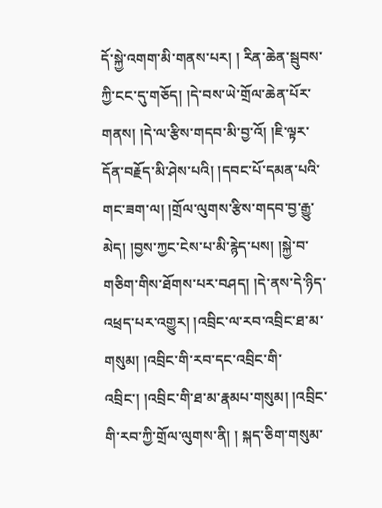དོ་སྐྱེ་འགག་མི་གནས་པར། ། རིན་ཆེན་སྦུབས་ཀྱི་ངང་དུ་གཅོད། །དེ་བས་ཡེ་གྲོལ་ཆེན་པོར་གནས། །དེ་ལ་རྩིས་གདབ་མི་བྱ་འོ། །ཇི་ལྟར་དོན་བརྗོད་མི་ཤེས་པའི། །དབང་པོ་དམན་པའི་གང་ཟག་ལ། །གྲོལ་ལུགས་རྩིས་གདབ་བྱ་རྒྱུ་མེད། །བྱས་ཀྱང་ངེས་པ་མི་རྙེད་པས། །སྐྱེ་བ་གཅིག་གིས་ཐོགས་པར་བཤད། །དེ་ནས་དེ་ཉིད་འཕྲད་པར་འགྱུར། །འབྲིང་ལ་རབ་འབྲིང་ཐ་མ་གསུམ། །འབྲིང་གི་རབ་དང་འབྲིང་གི་འབྲིང་། །འབྲིང་གི་ཐ་མ་རྣམཔ་གསུམ། །འབྲིང་གི་རབ་ཀྱི་གྲོལ་ལུགས་ནི། ། སྐད་ཅིག་གསུམ་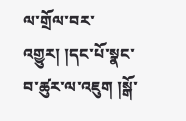ལ་གྲོལ་བར་འགྱུར། །དང་པོ་སྣང་བ་ཚུར་ལ་འཇུག །སྒོ་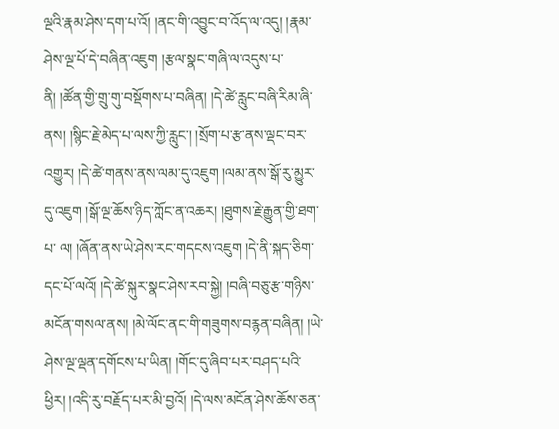ལྔའི་རྣམ་ཤེས་དག་པ་འོ། །ནང་གི་འབྱུང་བ་འོད་ལ་འདུ། །རྣམ་ཤེས་ལྔ་པོ་དེ་བཞིན་འཇུག །རྩལ་སྣང་གཞི་ལ་འདུས་པ་ནི། །ཚོན་གྱི་གྲུ་གུ་བསྡོགས་པ་བཞིན། །དེ་ཚེ་རླུང་བཞི་རིམ་ཞི་ནས། །སྙིང་རྗེ་མེད་པ་ལས་ཀྱི་རླུང་། །སྲོག་པ་རྩ་ནས་ལྡང་བར་འགྱུར། །དེ་ཚེ་གནས་ནས་ལམ་དུ་འཇུག །ལམ་ནས་སྒོ་རུ་མྱུར་དུ་འཇུག །སྒོ་ལྔ་ཆོས་ཉིད་ཀློང་ན་འཆར། །ཐུགས་རྗེ་རྒྱུན་གྱི་ཐག་པ་ ལ། །ཞོན་ནས་ཡེ་ཤེས་རང་གདངས་འཇུག །དེ་ནི་སྐད་ཅིག་དང་པོ་ལའོ། །དེ་ཚེ་སྐུར་སྣང་ཤེས་རབ་སྐྱེ། །བཞི་བཅུ་རྩ་གཉིས་མངོན་གསལ་ནས། །མེ་ལོང་ནང་གི་གཟུགས་བརྙན་བཞིན། །ཡེ་ཤེས་ལྔ་ལྡན་དགོངས་པ་ཡིན། །གོང་དུ་ཞིབ་པར་བཤད་པའི་ཕྱིར། །འདི་རུ་བརྗོད་པར་མི་བྱའོ། །དེ་ལས་མངོན་ཤེས་ཆོས་ཅན་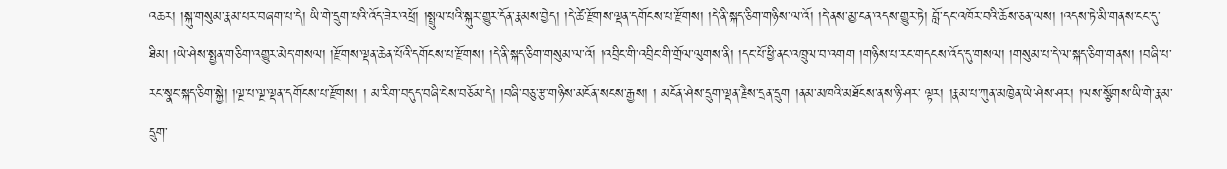འཆར། །སྐུ་གསུམ་རྣམ་པར་བཞག་པ་དེ། ཡི་གེ་དྲུག་པའི་འོད་ཟེར་འཕྲོ། །སྤྲུལ་པའི་སྐུར་གྱུར་དོན་རྣམས་བྱེད། །དེ་ཚེ་རྫོགས་ལྡན་དགོངས་པ་རྫོགས། །དེ་ནི་སྐད་ཅིག་གཉིས་ལ་འོ། །དེ་ནས་མྱ་ངན་འདས་གྱུར་ཏེ། བློ་དང་འཁོར་བའི་ཆོས་ཅན་ལས། །འདས་ཏེ་མི་གནས་ངང་དུ་ཐིམ། །ཡེ་ཤེས་སྤྱན་གཅིག་འགྱུར་མེད་གསལ། །རྫོགས་ལྡན་ཆེན་པོའི་དགོངས་པ་རྫོགས། །དེ་ནི་སྐད་ཅིག་གསུམ་ལ་འོ། །འབྲིང་གི་འབྲིང་གི་གྲོལ་ལུགས་ནི། །དང་པོ་ཕྱི་ནང་འཁྲུལ་བ་འགག །གཉིས་པ་རང་གདངས་འོད་དུ་གསལ། །གསུམ་པ་དེ་ལ་སྐད་ཅིག་གནས། །བཞི་པ་རང་སྣང་སྐད་ཅིག་སྐྱེ། །ལྔ་པ་ལྔ་ལྡན་དགོངས་པ་རྫོགས། ། མ་རིག་བདུད་བཞི་ངེས་བཅོམ་དེ། །བཞི་བཅུ་རྩ་གཉིས་མངོན་སངས་རྒྱས། ། མངོན་ཤེས་དྲུག་ལྡན་རྗཻས་དྲན་དྲུག །ནམ་མཁའི་མཐོངས་ནས་ཉི་ཤར་ ལྟར། །རྣམ་པ་ཀུན་མཁྱེན་ཡེ་ཤེས་ཤར། །ལས་སྩོགས་ཡི་གེ་རྣམ་དྲུག་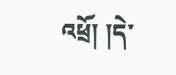འཕྲོ། །དེ་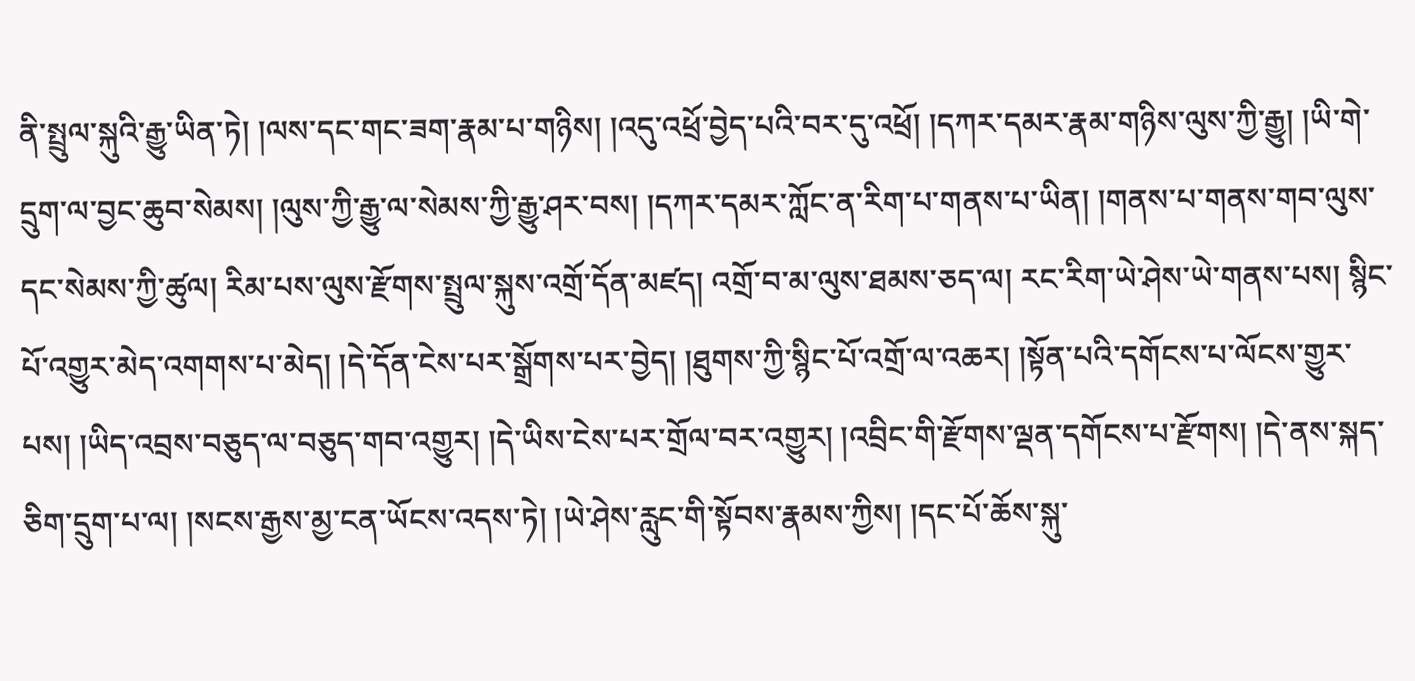ནི་སྤྲུལ་སྐུའི་རྒྱུ་ཡིན་ཏེ། །ལས་དང་གང་ཟག་རྣམ་པ་གཉིས། །འདུ་འཕྲོ་བྱེད་པའི་བར་དུ་འཕྲོ། །དཀར་དམར་རྣམ་གཉིས་ལུས་ཀྱི་རྒྱུ། །ཡི་གེ་དྲུག་ལ་བྱང་ཆུབ་སེམས། །ལུས་ཀྱི་རྒྱུ་ལ་སེམས་ཀྱི་རྒྱུ་ཤར་བས། །དཀར་དམར་ཀློང་ན་རིག་པ་གནས་པ་ཡིན། །གནས་པ་གནས་གབ་ལུས་དང་སེམས་ཀྱི་ཚུལ། རིམ་པས་ལུས་རྫོགས་སྤྲུལ་སྐུས་འགྲོ་དོན་མཛད། འགྲོ་བ་མ་ལུས་ཐམས་ཅད་ལ། རང་རིག་ཡེ་ཤེས་ཡེ་གནས་པས། སྙིང་པོ་འགྱུར་མེད་འགགས་པ་མེད། །དེ་དོན་ངེས་པར་སྒྲོགས་པར་བྱེད། །ཐུགས་ཀྱི་སྙིང་པོ་འགྲོ་ལ་འཆར། །སྟོན་པའི་དགོངས་པ་ལོངས་གྱུར་པས། །ཡིད་འབྲས་བཅུད་ལ་བཅུད་གབ་འགྱུར། །དེ་ཡིས་ངེས་པར་གྲོལ་བར་འགྱུར། །འབྲིང་གི་རྫོགས་ལྡན་དགོངས་པ་རྫོགས། །དེ་ནས་སྐད་ཅིག་དྲུག་པ་ལ། །སངས་རྒྱས་མྱ་ངན་ཡོངས་འདས་ཏེ། །ཡེ་ཤེས་རླུང་གི་སྟོབས་རྣམས་ཀྱིས། །དང་པོ་ཆོས་སྐུ་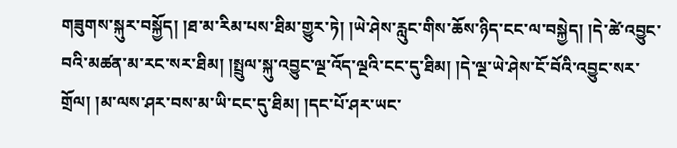གཟུགས་སྐུར་བསྐྱོད། །ཐ་མ་རིམ་པས་ཐིམ་གྱུར་ཏེ། །ཡེ་ཤེས་རླུང་གིས་ཆོས་ཉིད་ངང་ལ་བསྐྱེད། །དེ་ཚེ་འབྱུང་བའི་མཚན་མ་རང་སར་ཐིམ། །སྤྲུལ་སྐུ་འབྱུང་ལྔ་འོད་ལྔའི་ངང་དུ་ཐིམ། །དེ་ལྔ་ཡེ་ཤེས་ངོ་བོའི་འབྱུང་སར་གྲོལ། །མ་ལས་ཤར་བས་མ་ཡི་ངང་དུ་ཐིམ། །དང་པོ་ཤར་ཡང་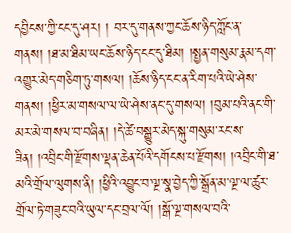དབྱིངས་ཀྱི་ངང་དུ་ཤར། ། བར་དུ་གནས་ཀྱང་ཆོས་ཉིད་ཀློང་ན་གནས། །ཐ་མ་ཐིམ་ཡང་ཆོས་ཉིད་ངང་དུ་ཐིམ། །སྤྱན་གསུམ་རྣམ་དག་འགྱུར་མེད་གཅིག་ཏུ་གསལ། །ཆོས་ཉིད་ངང་ན་རིག་པའི་ཡེ་ཤེས་གནས། །ཕྱིར་མ་གསལ་ལ་ཡེ་ཤེས་ནང་དུ་གསལ། །བུམ་པའི་ནང་གི་མར་མེ་གསལ་བ་བཞིན། །དེ་ཚེ་བསྒྱུར་མེད་སྐུ་གསུམ་རང་ས་ཟིན། །འབྲིང་གི་རྫོགས་ལྡན་ཆེན་པོའི་དགོངས་པ་རྫོགས། །འབྲིང་གི་ཐ་མའི་གྲོལ་ལུགས་ནི། །ཕྱིའི་འབྱུང་བ་ལྔ་སྣ་བྱེད་ཀྱི་སྒྲོན་མ་ལྔ་ལ་ཚུར་གྲོལ་ཏེ་གཟུང་བའི་ཡུལ་དང་བྲལ་ལོ། །སྒོ་ལྔ་གསལ་བའི་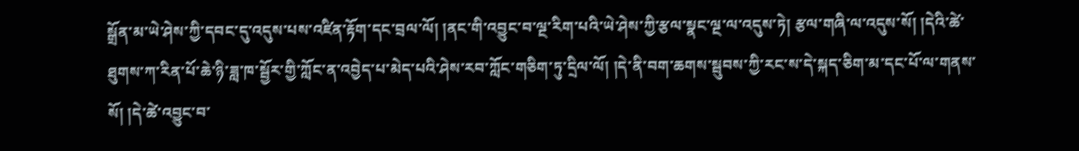སྒྲོན་མ་ཡེ་ཤེས་ཀྱི་དབང་དུ་འདུས་པས་འཛིན་རྟོག་དང་བྲལ་ལོ། །ནང་གི་འབྱུང་བ་ལྔ་རིག་པའི་ཡེ་ཤེས་ཀྱི་རྩལ་སྣང་ལྔ་ལ་འདུས་ཏེ། རྩལ་གཞི་ལ་འདུས་སོ། །དེའི་ཚེ་ཐུགས་ཀ་རིན་པོ་ཆེ་ཉི་ཟླ་ཁ་སྦྱོར་གྱི་ཀློང་ན་འབྱེད་པ་མེད་པའི་ཤེས་རབ་ཀློང་གཅིག་ཏུ་དྲིལ་ལོ། །དེ་ནི་བག་ཆགས་སྦུབས་ཀྱི་རང་ས་དེ་སྐད་ཅིག་མ་དང་པོ་ལ་གནས་སོ། །དེ་ཚེ་འབྱུང་བ་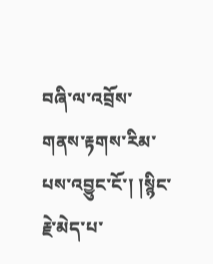བཞི་ལ་འབྲོས་གནས་རྟགས་རིམ་པས་འབྱུང་ངོ་། །སྙིང་རྗེ་མེད་པ་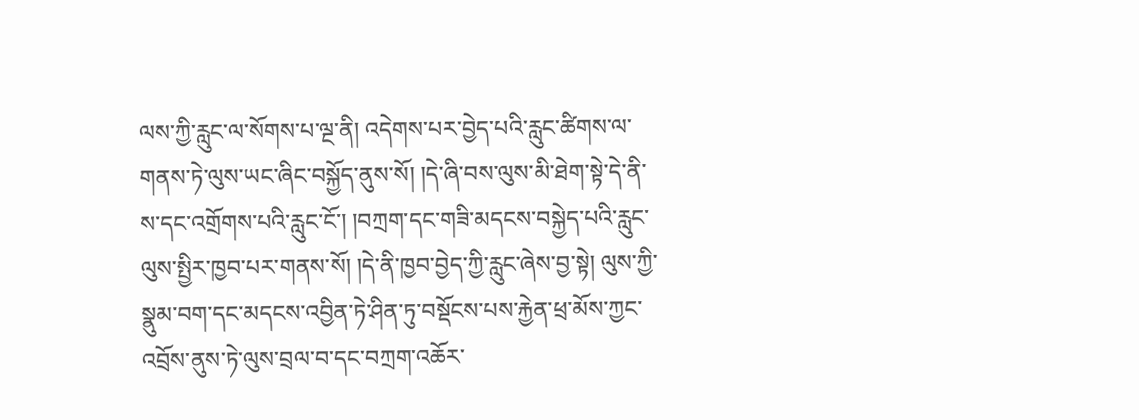ལས་ཀྱི་རླུང་ལ་སོགས་པ་ལྔ་ནི། འདེགས་པར་བྱེད་པའི་རླུང་ཚིགས་ལ་གནས་ཏེ་ལུས་ཡང་ཞིང་བསྐྱོད་ནུས་སོ། །དེ་ཞི་བས་ལུས་མི་ཐེག་སྟེ་དེ་ནི་ས་དང་འགྲོགས་པའི་རླུང་ངོ་། །བཀྲག་དང་གཟི་མདངས་བསྐྱེད་པའི་རླུང་ལུས་སྤྱིར་ཁྱབ་པར་གནས་སོ། །དེ་ནི་ཁྱབ་བྱེད་ཀྱི་རླུང་ཞེས་བྱ་སྟེ། ལུས་ཀྱི་སྣུམ་བག་དང་མདངས་འབྱིན་ཏེ་ཤིན་ཏུ་བསྡོངས་པས་རྐྱེན་ཕྲ་མོས་ཀྱང་འབྲོས་ནུས་ཏེ་ལུས་བྲལ་བ་དང་བཀྲག་འཆོར་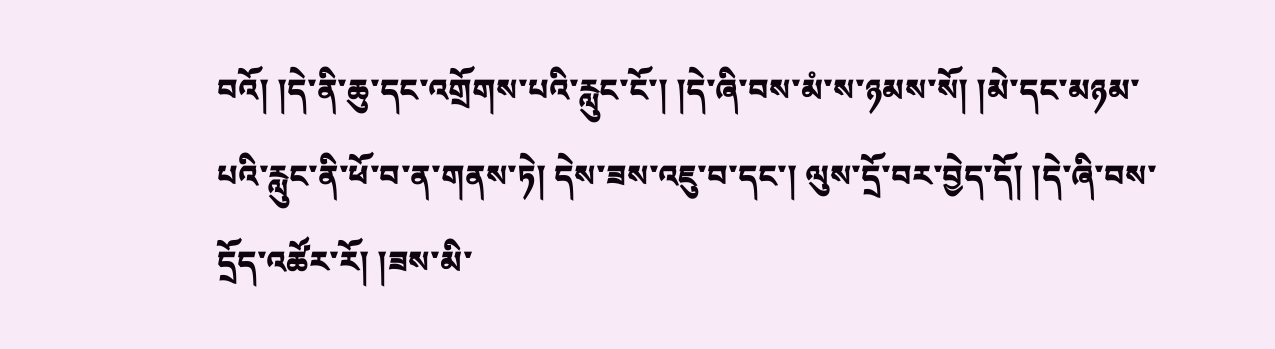བའོ། །དེ་ནི་ཆུ་དང་འགྲོགས་པའི་རླུང་ངོ་། །དེ་ཞི་བས་མཾ་ས་ཉམས་སོ། །མེ་དང་མཉམ་པའི་རླུང་ནི་ཕོ་བ་ན་གནས་ཏེ། དེས་ཟས་འཇུ་བ་དང་། ལུས་དྲོ་བར་བྱེད་དོ། །དེ་ཞི་བས་དྲོད་འཚོར་རོ། །ཟས་མི་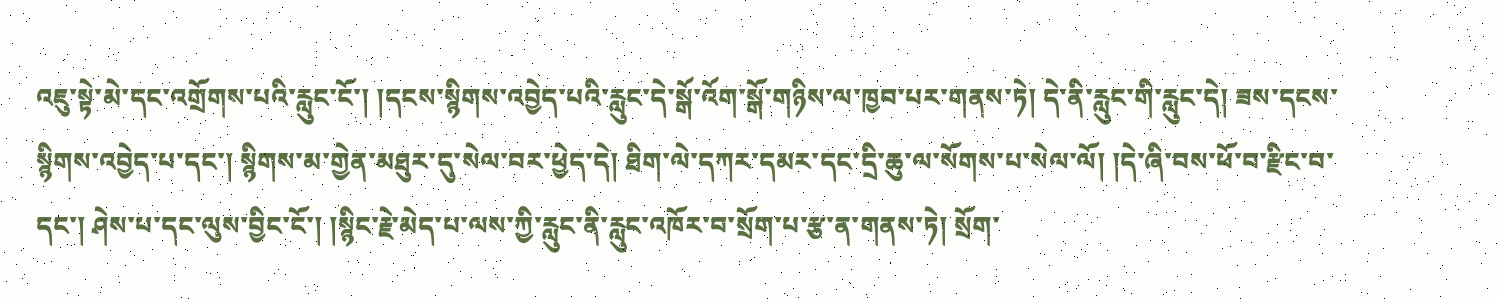འཇུ་སྟེ་མེ་དང་འགྲོགས་པའི་རླུང་ངོ་། །དངས་སྙིགས་འབྱེད་པའི་རླུང་དེ་སྒོ་འོག་སྒོ་གཉིས་ལ་ཁྱབ་པར་གནས་ཏེ། དེ་ནི་རླུང་གི་རླུང་དེ། ཟས་དངས་སྙིགས་འབྱེད་པ་དང་། སྙིགས་མ་གྱེན་མཐུར་དུ་སེལ་བར་ཕྱེད་དེ། ཐིག་ལེ་དཀར་དམར་དང་དྲི་ཆུ་ལ་སོགས་པ་སེལ་ལོ། །དེ་ཞི་བས་ཕོ་བ་རྫིང་བ་དང་། ཤེས་པ་དང་ལུས་བྱིང་ངོ་། །སྙིང་རྗེ་མེད་པ་ལས་ཀྱི་རླུང་ནི་རླུང་འཁོར་བ་སྲོག་པ་རྩ་ན་གནས་ཏེ། སྲོག་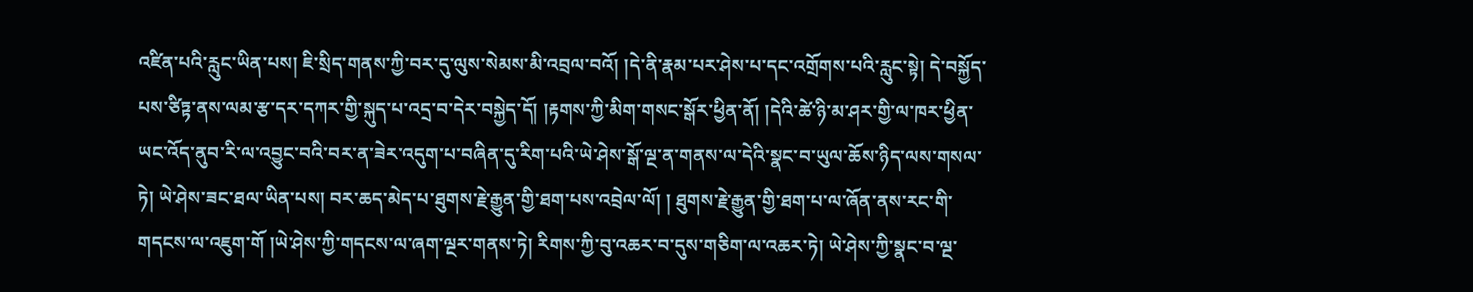འཛིན་པའི་རླུང་ཡིན་པས། ཇི་སྲིད་གནས་ཀྱི་བར་དུ་ལུས་སེམས་མི་འབྲལ་བའོ། །དེ་ནི་རྣམ་པར་ཤེས་པ་དང་འགྲོགས་པའི་རླུང་སྟེ། དེ་བསྐྱོད་པས་ཙིཏྟ་ནས་ལམ་རྩ་དར་དཀར་གྱི་སྐུད་པ་འདྲ་བ་དེར་བསྐྱེད་དོ། །རྟགས་ཀྱི་མིག་གསང་སྒོར་ཕྱིན་ནོ། །དེའི་ཚེ་ཉི་མ་ཤར་གྱི་ལ་ཁར་ཕྱིན་ཡང་འོད་ནུབ་རི་ལ་འབྱུང་བའི་བར་ན་ཟེར་འདུག་པ་བཞིན་དུ་རིག་པའི་ཡེ་ཤེས་སྒོ་ལྔ་ན་གནས་ལ་དེའི་སྣང་བ་ཡུལ་ཆོས་ཉིད་ལས་གསལ་ཏེ། ཡེ་ཤེས་ཟང་ཐལ་ཡིན་པས། བར་ཆད་མེད་པ་ཐུགས་རྗེ་རྒྱུན་གྱི་ཐག་པས་འབྲེལ་ལོ། ། ཐུགས་རྗེ་རྒྱུན་གྱི་ཐག་པ་ལ་ཞོན་ནས་རང་གི་གདངས་ལ་འཇུག་གོ །ཡེ་ཤེས་ཀྱི་གདངས་ལ་ཞག་ལྔར་གནས་ཏེ། རིགས་ཀྱི་བུ་འཆར་བ་དུས་གཅིག་ལ་འཆར་ཏེ། ཡེ་ཤེས་ཀྱི་སྣང་བ་ལྔ་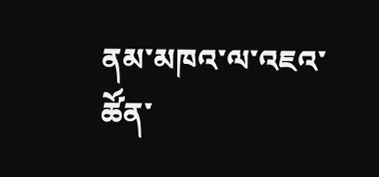ནམ་མཁའ་ལ་འཇའ་ཚོན་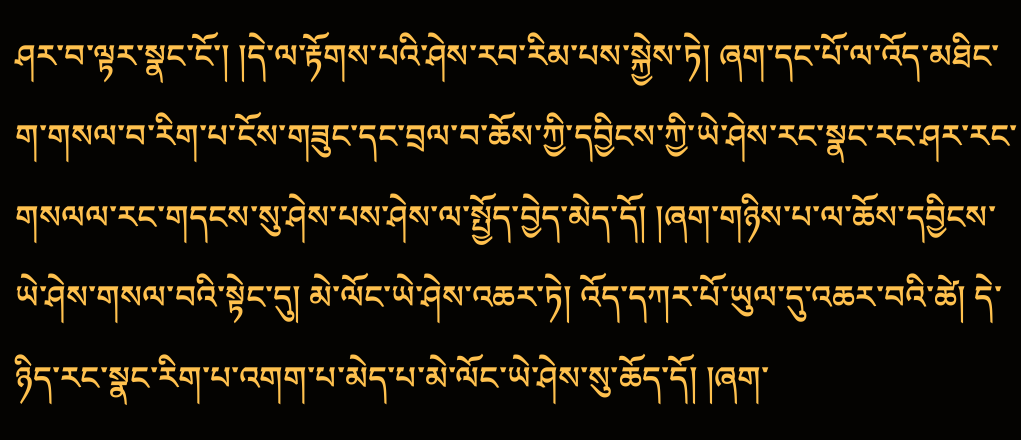ཤར་བ་ལྟར་སྣང་ངོ་། །དེ་ལ་རྟོགས་པའི་ཤེས་རབ་རིམ་པས་སྐྱེས་ཏེ། ཞག་དང་པོ་ལ་འོད་མཐིང་ག་གསལ་བ་རིག་པ་ངོས་གཟུང་དང་བྲལ་བ་ཆོས་ཀྱི་དབྱིངས་ཀྱི་ཡེ་ཤེས་རང་སྣང་རང་ཤར་རང་གསལལ་རང་གདངས་སུ་ཤེས་པས་ཤེས་ལ་སྤྱོད་བྱེད་མེད་དོ། །ཞག་གཉིས་པ་ལ་ཆོས་དབྱིངས་ཡེ་ཤེས་གསལ་བའི་སྟེང་དུ། མེ་ལོང་ཡེ་ཤེས་འཆར་ཏེ། འོད་དཀར་པོ་ཡུལ་དུ་འཆར་བའི་ཚེ། དེ་ཉིད་རང་སྣང་རིག་པ་འགག་པ་མེད་པ་མེ་ལོང་ཡེ་ཤེས་སུ་ཆོད་དོ། །ཞག་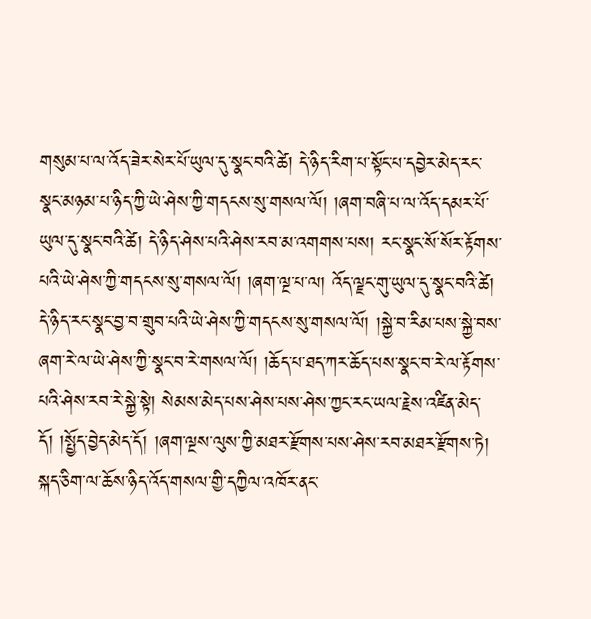གསུམ་པ་ལ་འོད་ཟེར་སེར་པོ་ཡུལ་དུ་སྣང་བའི་ཚེ། དེ་ཉིད་རིག་པ་སྟོང་པ་དབྱེར་མེད་རང་སྣང་མཉམ་པ་ཉིད་ཀྱི་ཡེ་ཤེས་ཀྱི་གདངས་སུ་གསལ་ལོ། །ཞག་བཞི་པ་ལ་འོད་དམར་པོ་ཡུལ་དུ་སྣང་བའི་ཚེ། དེ་ཉིད་ཤེས་པའི་ཤེས་རབ་མ་འགགས་པས། རང་སྣང་སོ་སོར་རྟོགས་པའི་ཡེ་ཤེས་ཀྱི་གདངས་སུ་གསལ་ལོ། །ཞག་ལྔ་པ་ལ། འོད་ལྗང་གུ་ཡུལ་དུ་སྣང་བའི་ཚེ། དེ་ཉིད་རང་སྣང་བྱ་བ་གྲུབ་པའི་ཡེ་ཤེས་ཀྱི་གདངས་སུ་གསལ་ལོ། །སྐྱེ་བ་རིམ་པས་སྐྱེ་བས་ཞག་རེ་ལ་ཡེ་ཤེས་ཀྱི་སྣང་བ་རེ་གསལ་ལོ། །ཆོད་པ་ཐད་ཀར་ཆོད་པས་སྣང་བ་རེ་ལ་རྟོགས་པའི་ཤེས་རབ་རེ་སྐྱེ་སྟེ། སེམས་མེད་པས་ཤེས་པས་ཤེས་ཀྱང་རང་ཡལ་རྗེས་འཛིན་མེད་དོ། །སྤྱོད་བྱེད་མེད་དོ། །ཞག་ལྔས་ལུས་ཀྱི་མཐར་རྫོགས་པས་ཤེས་རབ་མཐར་རྫོགས་ཏེ། སྐད་ཅིག་ལ་ཆོས་ཉིད་འོད་གསལ་གྱི་དཀྱིལ་འཁོར་ནང་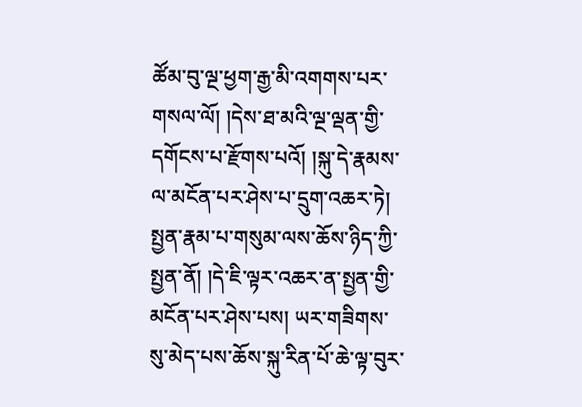ཚོམ་བུ་ལྔ་ཕྱག་རྒྱ་མི་འགགས་པར་གསལ་ལོ། །དེས་ཐ་མའི་ལྔ་ལྡན་གྱི་དགོངས་པ་རྫོགས་པའོ། །སྐུ་དེ་རྣམས་ལ་མངོན་པར་ཤེས་པ་དྲུག་འཆར་ཏེ། སྤྱན་རྣམ་པ་གསུམ་ལས་ཆོས་ཉིད་ཀྱི་སྤྱན་ནོ། །དེ་ཇི་ལྟར་འཆར་ན་སྤྱན་གྱི་མངོན་པར་ཤེས་པས། ཡར་གཟིགས་སུ་མེད་པས་ཆོས་སྐུ་རིན་པོ་ཆེ་ལྟ་བུར་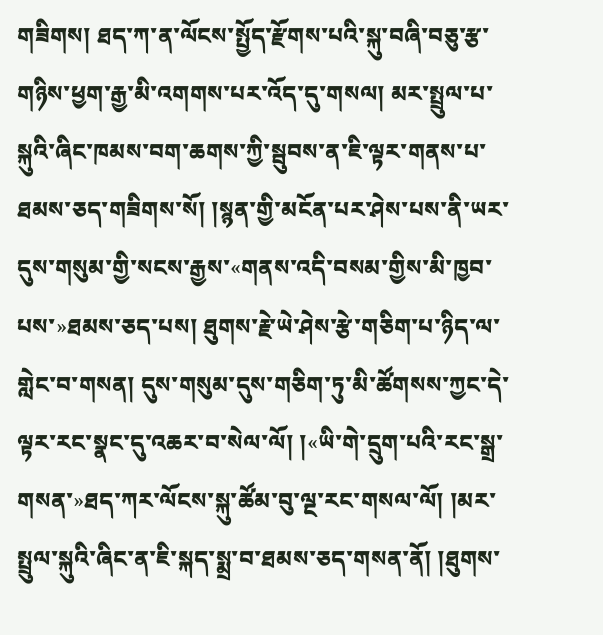གཟིགས། ཐད་ཀ་ན་ལོངས་སྤྱོད་རྫོགས་པའི་སྐུ་བཞི་བཅུ་རྩ་གཉིས་ཕྱག་རྒྱ་མི་འགགས་པར་འོད་དུ་གསལ། མར་སྤྲུལ་པ་སྐུའི་ཞིང་ཁམས་བག་ཆགས་ཀྱི་སྦུབས་ན་ཇི་ལྟར་གནས་པ་ཐམས་ཅད་གཟིགས་སོ། །སྙན་གྱི་མངོན་པར་ཤེས་པས་ནི་ཡར་དུས་གསུམ་གྱི་སངས་རྒྱས་«གནས་འདི་བསམ་གྱིས་མི་ཁྱབ་པས་»ཐམས་ཅད་པས། ཐུགས་རྗེ་ཡེ་ཤེས་རྩེ་གཅིག་པ་ཉིད་ལ་གླེང་བ་གསན། དུས་གསུམ་དུས་གཅིག་ཏུ་མི་ཚོགསས་ཀྱང་དེ་ལྟར་རང་སྣང་དུ་འཆར་བ་སེལ་ལོ། །«ཡི་གེ་དྲུག་པའི་རང་སྒྲ་གསན་»ཐད་ཀར་ལོངས་སྐུ་ཚོམ་བུ་ལྔ་རང་གསལ་ལོ། །མར་སྤྲུལ་སྐུའི་ཞིང་ན་ཇི་སྐད་སྨྲ་བ་ཐམས་ཅད་གསན་ནོ། །ཐུགས་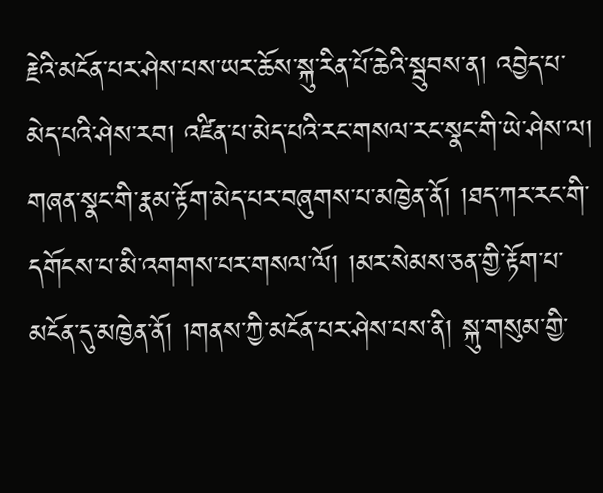རྗེའི་མངོན་པར་ཤེས་པས་ཡར་ཆོས་སྐུ་རིན་པོ་ཆེའི་སྦུབས་ན། འབྱེད་པ་མེད་པའི་ཤེས་རབ། འཛིན་པ་མེད་པའི་རང་གསལ་རང་སྣང་གི་ཡེ་ཤེས་ལ། གཞན་སྣང་གི་རྣམ་རྟོག་མེད་པར་བཞུགས་པ་མཁྱེན་ནོ། །ཐད་ཀར་རང་གི་དགོངས་པ་མི་འགགས་པར་གསལ་ལོ། །མར་སེམས་ཅན་གྱི་རྟོག་པ་མངོན་དུ་མཁྱེན་ནོ། །གནས་ཀྱི་མངོན་པར་ཤེས་པས་ནི། སྐུ་གསུམ་གྱི་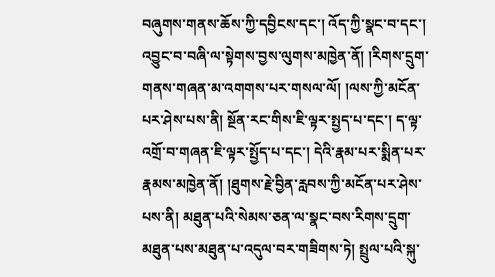བཞུགས་གནས་ཆོས་ཀྱི་དབྱིངས་དང་། འོད་ཀྱི་སྣང་བ་དང་། འབྱུང་བ་བཞི་ལ་སྟེགས་བྱས་ལུགས་མཁྱེན་ནོ། །རིགས་དྲུག་གནས་གཞན་མ་འགགས་པར་གསལ་ལོ། །ལས་ཀྱི་མངོན་པར་ཤེས་པས་ནི། སྔོན་རང་གིས་ཇི་ལྟར་སྤྱད་པ་དང་། ད་ལྟ་འགྲོ་བ་གཞན་ཇི་ལྟར་སྤྱོད་པ་དང་། དེའི་རྣམ་པར་སྨིན་པར་རྣམས་མཁྱེན་ནོ། །ཐུགས་རྗེ་བྱིན་རླབས་ཀྱི་མངོན་པར་ཤེས་པས་ནི། མཐུན་པའི་སེམས་ཅན་ལ་སྣང་བས་རིགས་དྲུག་མཐུན་པས་མཐུན་པ་འདུལ་བར་གཟིགས་ཏེ། སྤྲུལ་པའི་སྐུ་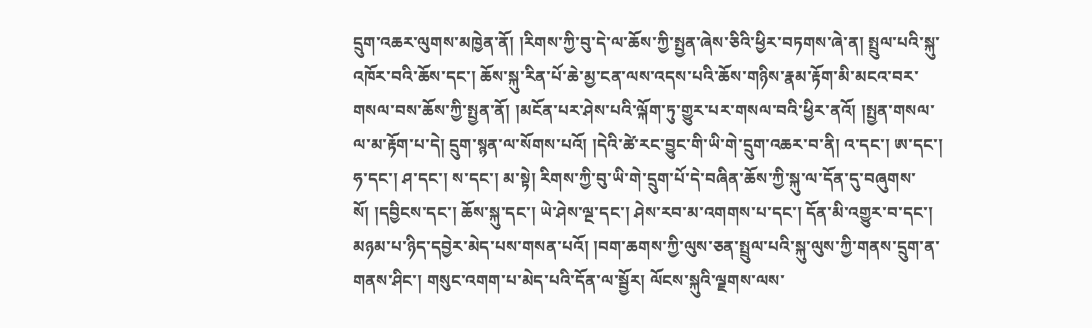དྲུག་འཆར་ལུགས་མཁྱེན་ནོ། །རིགས་ཀྱི་བུ་དེ་ལ་ཆོས་ཀྱི་སྤྱན་ཞེས་ཅིའི་ཕྱིར་བཏགས་ཞེ་ན། སྤྲུལ་པའི་སྐུ་འཁོར་བའི་ཆོས་དང་། ཆོས་སྐུ་རིན་པོ་ཆེ་མྱ་ངན་ལས་འདས་པའི་ཆོས་གཉིས་རྣམ་རྟོག་མི་མངའ་བར་གསལ་བས་ཆོས་ཀྱི་སྤྱན་ནོ། །མངོན་པར་ཤེས་པའི་ལྐོག་ཏུ་གྱུར་པར་གསལ་བའི་ཕྱིར་ནའོ། །སྤྱན་གསལ་ལ་མ་རྟོག་པ་དེ། དྲུག་སྙན་ལ་སོགས་པའོ། །དེའི་ཚེ་རང་བྱུང་གི་ཡི་གེ་དྲུག་འཆར་བ་ནི། འ་དང་། ཨ་དང་། ཧ་དང་། ཤ་དང་། ས་དང་། མ་སྟེ། རིགས་ཀྱི་བུ་ཡི་གེ་དྲུག་པོ་དེ་བཞིན་ཆོས་ཀྱི་སྐུ་ལ་དོན་དུ་བཞུགས་སོ། །དབྱིངས་དང་། ཆོས་སྐུ་དང་། ཡེ་ཤེས་ལྔ་དང་། ཤེས་རབ་མ་འགགས་པ་དང་། དོན་མི་འགྱུར་བ་དང་། མཉམ་པ་ཉིད་དབྱེར་མེད་པས་གསན་པའོ། །བག་ཆགས་ཀྱི་ལུས་ཅན་སྤྲུལ་པའི་སྐུ་ལུས་ཀྱི་གནས་དྲུག་ན་གནས་ཤིང་། གསུང་འགག་པ་མེད་པའི་དོན་ལ་སྦྱོར། ལོངས་སྐུའི་ལྗགས་ལས་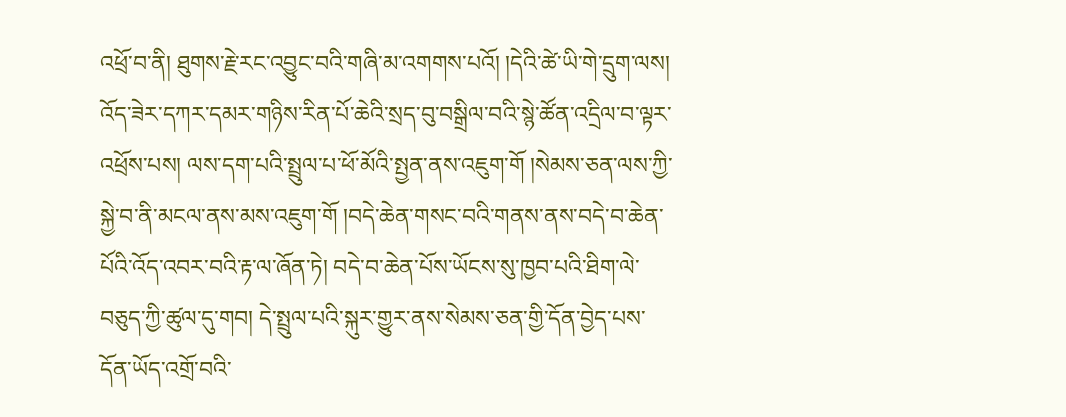འཕྲོ་བ་ནི། ཐུགས་རྗེ་རང་འབྱུང་བའི་གཞི་མ་འགགས་པའོ། །དེའི་ཚེ་ཡི་གེ་དྲུག་ལས། འོད་ཟེར་དཀར་དམར་གཉིས་རིན་པོ་ཆེའི་སྲད་བུ་བསྒྲིལ་བའི་སྙེ་ཚོན་འདྲིལ་བ་ལྟར་འཕྲོས་པས། ལས་དག་པའི་སྤྲུལ་པ་ཕོ་མོའི་སྤྱན་ནས་འཇུག་གོ །སེམས་ཅན་ལས་ཀྱི་སྐྱེ་བ་ནི་མངལ་ནས་མས་འཇུག་གོ །བདེ་ཆེན་གསང་བའི་གནས་ནས་བདེ་བ་ཆེན་པོའི་འོད་འབར་བའི་རྟ་ལ་ཞོན་ཏེ། བདེ་བ་ཆེན་པོས་ཡོངས་སུ་ཁྱབ་པའི་ཐིག་ལེ་བཅུད་ཀྱི་ཚུལ་དུ་གབ། དེ་སྤྲུལ་པའི་སྐུར་གྱུར་ནས་སེམས་ཅན་གྱི་དོན་བྱེད་པས་དོན་ཡོད་འགྲོ་བའི་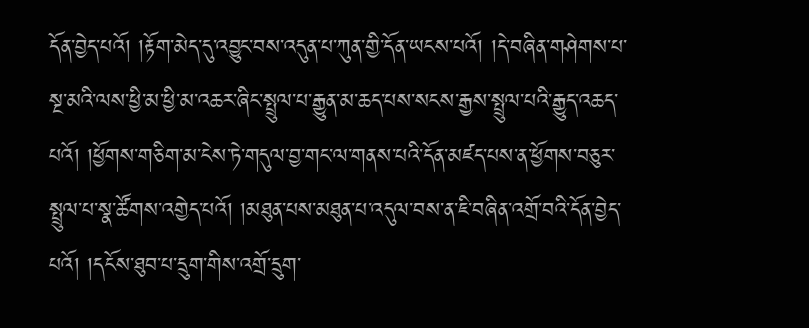དོན་བྱེད་པའོ། །རྟོག་མེད་དུ་འབྱུང་བས་འདུན་པ་ཀུན་གྱི་དོན་ཡངས་པའོ། །དེ་བཞིན་གཤེགས་པ་སྔ་མའི་ལས་ཕྱི་མ་ཕྱི་མ་འཆར་ཞིང་སྤྲུལ་པ་རྒྱུན་མ་ཆད་པས་སངས་རྒྱས་སྤྲུལ་པའི་རྒྱུད་འཆད་པའོ། །ཕྱོགས་གཅིག་མ་ངེས་ཏེ་གདུལ་བྱ་གང་ལ་གནས་པའི་དོན་མཛད་པས་ན་ཕྱོགས་བཅུར་སྤྲུལ་པ་སྣ་ཚོགས་འགྱེད་པའོ། །མཐུན་པས་མཐུན་པ་འདུལ་བས་ན་ཇི་བཞིན་འགྲོ་བའི་དོན་བྱེད་པའོ། །དངོས་ཐུབ་པ་དྲུག་གིས་འགྲོ་དྲུག་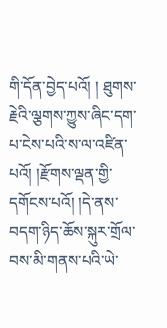གི་དོན་བྱེད་པའོ། ། ཐུགས་རྗེའི་ལྕགས་ཀྱུས་ཞིང་དག་པ་ངེས་པའི་ས་ལ་འཛིན་པའོ། །རྫོགས་ལྡན་གྱི་དགོངས་པའོ། །དེ་ནས་བདག་ཉིད་ཆོས་སྐུར་གྲོལ་བས་མི་གནས་པའི་ཡེ་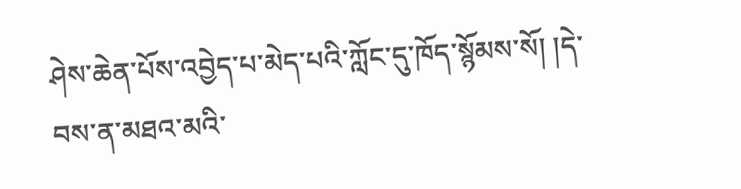ཤེས་ཆེན་པོས་འབྱེད་པ་མེད་པའི་ཀློང་དུ་ཁོད་སྙོམས་སོ། །དེ་བས་ན་མཐའ་མའི་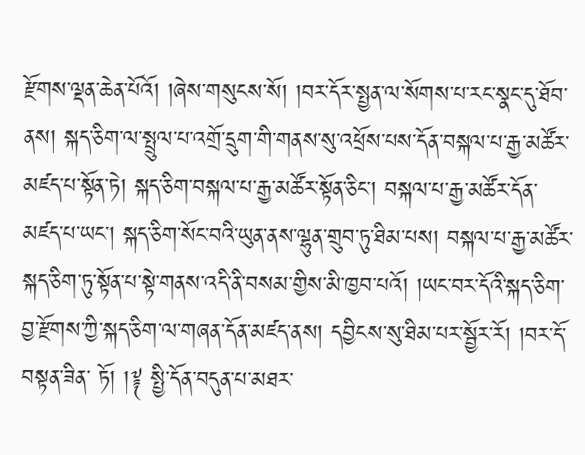རྫོགས་ལྡན་ཆེན་པོའོ། །ཞེས་གསུངས་སོ། །བར་དོར་སྤྱན་ལ་སོགས་པ་རང་སྣང་དུ་ཐོབ་ནས། སྐད་ཅིག་ལ་སྤྲུལ་པ་འགྲོ་དྲུག་གི་གནས་སུ་འཕྲོས་པས་དོན་བསྐལ་པ་རྒྱ་མཚོར་མཛད་པ་སྟོན་ཏེ། སྐད་ཅིག་བསྐལ་པ་རྒྱ་མཚོར་སྟོན་ཅིང་། བསྐལ་པ་རྒྱ་མཚོར་དོན་མཛད་པ་ཡང་། སྐད་ཅིག་སོང་བའི་ཡུན་ནས་ལྷུན་གྲུབ་ཏུ་ཐིམ་པས། བསྐལ་པ་རྒྱ་མཚོར་སྐད་ཅིག་ཏུ་སྟོན་པ་སྟེ་གནས་འདི་ནི་བསམ་གྱིས་མི་ཁྱབ་པའོ། །ཡང་བར་དོའི་སྐད་ཅིག་བྱ་རྫོགས་ཀྱི་སྐད་ཅིག་ལ་གཞན་དོན་མཛད་ནས། དབྱིངས་སུ་ཐིམ་པར་སྦྱོར་རོ། །བར་དོ་བསྟན་ཟིན་ ཏོ། །༈ སྤྱི་དོན་བདུན་པ་མཐར་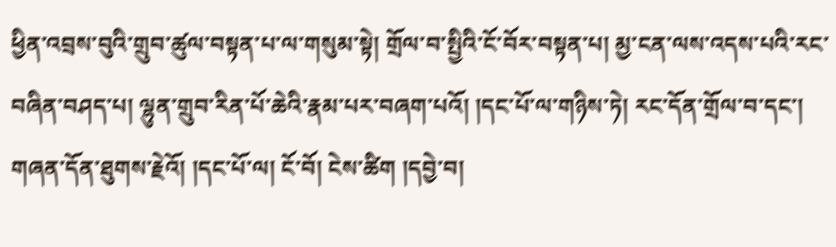ཕྱིན་འབྲས་བུའི་གྲུབ་ཚུལ་བསྟན་པ་ལ་གསུམ་སྟེ། གྲོལ་བ་སྤྱིའི་ངོ་བོར་བསྟན་པ། མྱ་ངན་ལས་འདས་པའི་རང་བཞིན་བཤད་པ། ལྷུན་གྲུབ་རིན་པོ་ཆེའི་རྣམ་པར་བཞག་པའོ། །དང་པོ་ལ་གཉིས་ཏེ། རང་དོན་གྲོལ་བ་དང་། གཞན་དོན་ཐུགས་རྗེའོ། །དང་པོ་ལ། ངོ་བོ། ངེས་ཚིག །དབྱེ་བ།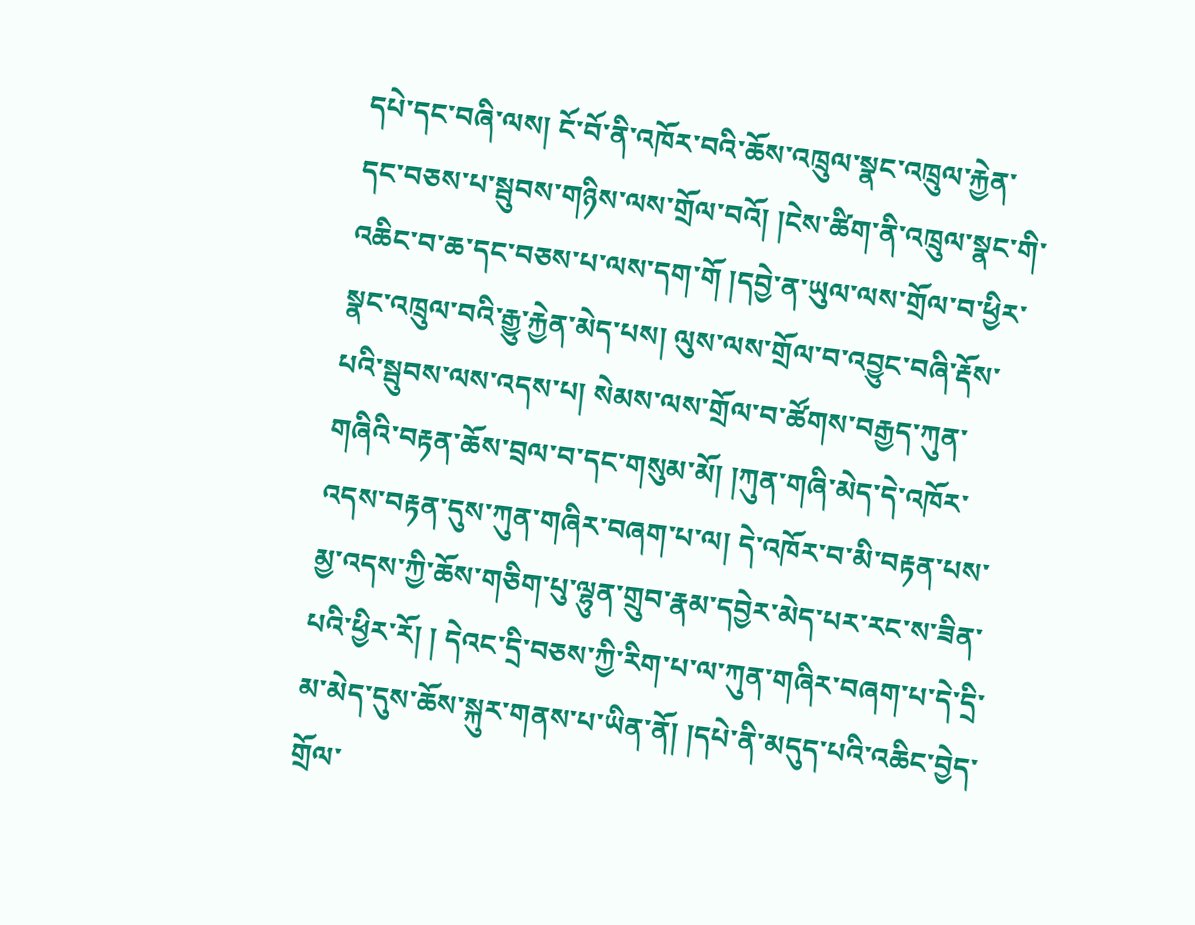དཔེ་དང་བཞི་ལས། ངོ་བོ་ནི་འཁོར་བའི་ཆོས་འཁྲུལ་སྣང་འཁྲུལ་རྐྱེན་དང་བཅས་པ་སྦུབས་གཉིས་ལས་གྲོལ་བའོ། །ངེས་ཚིག་ནི་འཁྲུལ་སྣང་གི་འཆིང་བ་ཆ་དང་བཅས་པ་ལས་དག་གོ །དབྱེ་ན་ཡུལ་ལས་གྲོལ་བ་ཕྱིར་སྣང་འཁྲུལ་བའི་རྒྱུ་རྐྱེན་མེད་པས། ལུས་ལས་གྲོལ་བ་འབྱུང་བཞི་རྡོས་པའི་སྦུབས་ལས་འདས་པ། སེམས་ལས་གྲོལ་བ་ཚོགས་བརྒྱད་ཀུན་གཞིའི་བརྟན་ཆོས་བྲལ་བ་དང་གསུམ་མོ། །ཀུན་གཞི་མེད་དེ་འཁོར་འདས་བརྟན་དུས་ཀུན་གཞིར་བཞག་པ་ལ། དེ་འཁོར་བ་མི་བརྟན་པས་མྱ་འདས་ཀྱི་ཆོས་གཅིག་པུ་ལྷུན་གྲུབ་རྣམ་དབྱེར་མེད་པར་རང་ས་ཟིན་པའི་ཕྱིར་རོ། ། དེའང་དྲི་བཅས་ཀྱི་རིག་པ་ལ་ཀུན་གཞིར་བཞག་པ་དེ་དྲི་མ་མེད་དུས་ཆོས་སྐུར་གནས་པ་ཡིན་ནོ། །དཔེ་ནི་མདུད་པའི་འཆིང་བྱེད་གྲོལ་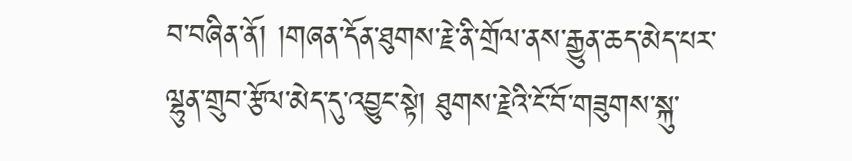བ་བཞིན་ནོ། །གཞན་དོན་ཐུགས་རྗེ་ནི་གྲོལ་ནས་རྒྱུན་ཆད་མེད་པར་ལྷུན་གྲུབ་རྩོལ་མེད་དུ་འབྱུང་སྟེ། ཐུགས་རྗེའི་ངོ་བོ་གཟུགས་སྐུ་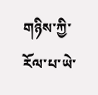གཉིས་ཀྱི་རོལ་པ་ཡེ་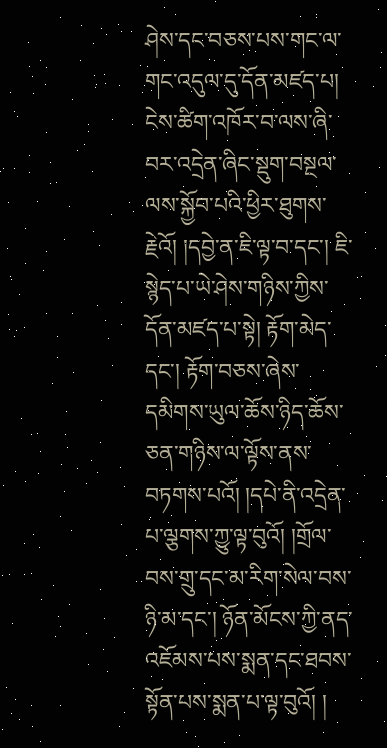ཤེས་དང་བཅས་པས་གང་ལ་གང་འདུལ་དུ་དོན་མཛད་པ། ངེས་ཚིག་འཁོར་བ་ལས་ཞི་བར་འདྲེན་ཞིང་སྡུག་བསྔལ་ལས་སྐྱོབ་པའི་ཕྱིར་ཐུགས་རྗེའོ། །དབྱེ་ན་ཇི་ལྟ་བ་དང་། ཇི་སྙེད་པ་ཡེ་ཤེས་གཉིས་ཀྱིས་དོན་མཛད་པ་སྟེ། རྟོག་མེད་དང་། རྟོག་བཅས་ཞེས་དམིགས་ཡུལ་ཆོས་ཉིད་ཆོས་ཅན་གཉིས་ལ་ལྟོས་ནས་བཏགས་པའོ། །དཔེ་ནི་འདྲེན་པ་ལྕགས་ཀྱུ་ལྟ་བུའོ། །གྲོལ་བས་གྲུ་དང་མ་རིག་སེལ་བས་ཉི་མ་དང་། ཉོན་མོངས་ཀྱི་ནད་འཇོམས་པས་སྨན་དང་ཐབས་སྟོན་པས་སྨན་པ་ལྟ་བུའོ། །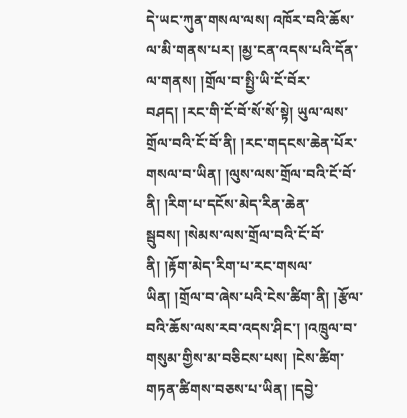དེ་ཡང་ཀུན་གསལ་ལས། འཁོར་བའི་ཆོས་ལ་མི་གནས་པར། །མྱ་ངན་འདས་པའི་དོན་ལ་གནས། །གྲོལ་བ་སྤྱི་ཡི་ངོ་བོར་བཤད། །རང་གི་ངོ་བོ་སོ་སོ་སྟེ། ཡུལ་ལས་གྲོལ་བའི་ངོ་བོ་ནི། །རང་གདངས་ཆེན་པོར་གསལ་བ་ཡིན། །ལུས་ལས་གྲོལ་བའི་ངོ་བོ་ནི། །རིག་པ་དངོས་མེད་རིན་ཆེན་སྦུབས། །སེམས་ལས་གྲོལ་བའི་ངོ་བོ་ནི། །རྟོག་མེད་རིག་པ་རང་གསལ་ཡིན། །གྲོལ་བ་ཞེས་པའི་ངེས་ཚིག་ནི། །རྩོལ་བའི་ཆོས་ལས་རབ་འདས་ཤིང་། །འཁྲུལ་བ་གསུམ་གྱིས་མ་བཅིངས་པས། །ངེས་ཚིག་གཏན་ཚིགས་བཅས་པ་ཡིན། །དབྱེ་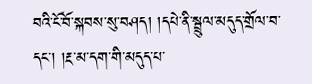བའི་ངོ་བོ་སྐབས་སུ་བཤད། །དཔེ་ནི་སྦྲུལ་མདུད་གྲོལ་བ་དང་། །རྔ་མ་དག་གི་མདུད་པ་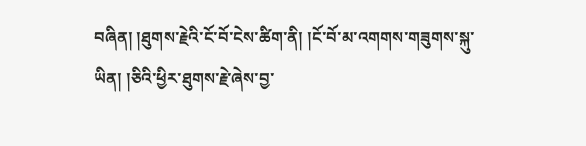བཞིན། །ཐུགས་རྗེའི་ངོ་བོ་ངེས་ཚིག་ནི། །ངོ་བོ་མ་འགགས་གཟུགས་སྐུ་ ཡིན། །ཅིའི་ཕྱིར་ཐུགས་རྗེ་ཞེས་བྱ་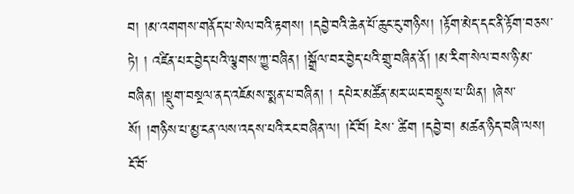བ། །མ་འགགས་གནོད་པ་སེལ་བའི་རྟགས། །དབྱེ་བའི་ཆེན་པོ་ཆུང་ངུ་གཉིས། །རྟོག་མེད་དང་ནི་རྟོག་བཅས་ཏེ། ། འཛིན་པར་བྱེད་པའི་ལྕགས་ཀྱུ་བཞིན། །སྒྲོལ་བར་བྱེད་པའི་གྲུ་བཞིན་ནོ། །མ་རིག་སེལ་བས་ཉི་མ་བཞིན། །སྡུག་བསྔལ་ནད་འཇོམས་སྨན་པ་བཞིན། ། དཔེར་མཚོན་མར་ཡང་བསྡུས་པ་ཡིན། །ཞེས་སོ། །གཉིས་པ་མྱ་ངན་ལས་འདས་པའི་རང་བཞིན་ལ། །ངོ་བོ། ངེས་ ཚིག །དབྱེ་བ། མཚན་ཉིད་བཞི་ལས། ངོ་བོ་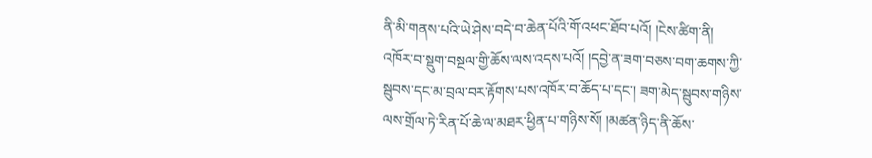ནི་མི་གནས་པའི་ཡེ་ཤེས་བདེ་བ་ཆེན་པོའི་གོ་འཕང་ཐོབ་པའོ། །ངེས་ཚིག་ནི། འཁོར་བ་སྡུག་བསྔལ་གྱི་ཆོས་ལས་འདས་པའོ། །དབྱེ་ན་ཟག་བཅས་བག་ཆགས་ཀྱི་སྦུབས་དང་མ་བྲལ་བར་རྟོགས་པས་འཁོར་བ་ཆོད་པ་དང་། ཟག་མེད་སྦུབས་གཉིས་ལས་གྲོལ་ཏེ་རིན་པོ་ཆེ་ལ་མཐར་ཕྱིན་པ་གཉིས་སོ། །མཚན་ཉིད་ནི་ཆོས་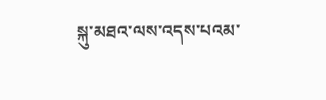སྐུ་མཐའ་ལས་འདས་པའམ་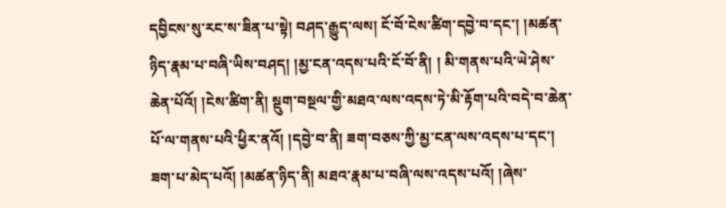དབྱིངས་སུ་རང་ས་ཟིན་པ་སྟེ། བཤད་རྒྱུད་ལས། ངོ་བོ་ངེས་ཚིག་དབྱེ་བ་དང་། །མཚན་ཉིད་རྣམ་པ་བཞི་ཡིས་བཤད། །མྱ་ངན་འདས་པའི་ངོ་བོ་ནི། ། མི་གནས་པའི་ཡེ་ཤེས་ཆེན་པོའོ། །ངེས་ཚིག་ནི། སྡུག་བསྔལ་གྱི་མཐའ་ལས་འདས་ཏེ་མི་རྟོག་པའི་བདེ་བ་ཆེན་པོ་ལ་གནས་པའི་ཕྱིར་ནའོ། །དབྱེ་བ་ནི། ཟག་བཅས་ཀྱི་མྱ་ངན་ལས་འདས་པ་དང་། ཟག་པ་མེད་པའོ། །མཚན་ཉིད་ནི། མཐའ་རྣམ་པ་བཞི་ལས་འདས་པའོ། །ཞེས་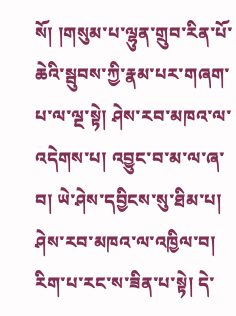སོ། །གསུམ་པ་ལྷུན་གྲུབ་རིན་པོ་ཆེའི་སྦུབས་ཀྱི་རྣམ་པར་གཞག་པ་ལ་ལྔ་སྟེ། ཤེས་རབ་མཁའ་ལ་འདེགས་པ། འབྱུང་བ་མ་ལ་ཞ་བ། ཡེ་ཤེས་དབྱིངས་སུ་ཐིམ་པ། ཤེས་རབ་མཁའ་ལ་འཁྱིལ་བ། རིག་པ་རང་ས་ཟིན་པ་སྟེ། དེ་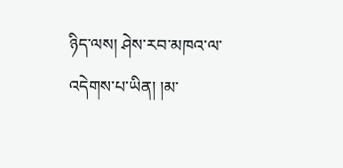ཉིད་ལས། ཤེས་རབ་མཁའ་ལ་འདེགས་པ་ཡིན། །མ་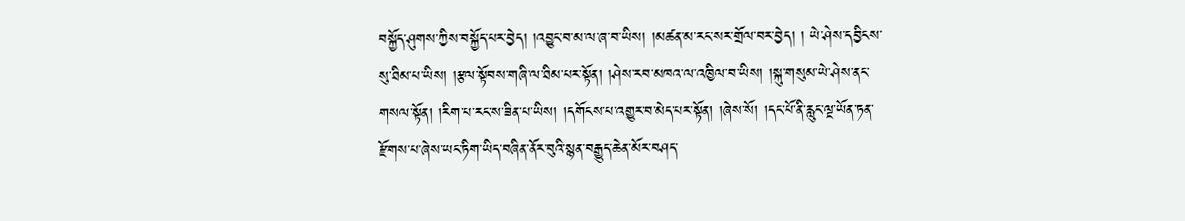བསྐྱོད་ཤུགས་ཀྱིས་བསྐྱོད་པར་བྱེད། །འབྱུང་བ་མ་ལ་ཞ་བ་ཡིས། །མཚན་མ་རང་སར་གྲོལ་བར་བྱེད། ། ཡེ་ཤེས་དབྱིངས་སུ་ཐིམ་པ་ཡིས། །རྩལ་སྟོབས་གཞི་ལ་ཐིམ་པར་སྟོན། །ཤེས་རབ་མཁའ་ལ་འཁྱིལ་བ་ཡིས། །སྐུ་གསུམ་ཡེ་ཤེས་ནང་གསལ་སྟོན། །རིག་པ་རང་ས་ཟིན་པ་ཡིས། །དགོངས་པ་འགྱུར་བ་མེད་པར་སྟོན། །ཞེས་སོ། །དང་པོ་ནི་རླུང་ལྔ་ཡོན་ཏན་རྫོགས་པ་ཞེས་ཡང་ཏིག་ཡིད་བཞིན་ནོར་བུའི་སྙན་བརྒྱུད་ཆེན་མོར་བཤད་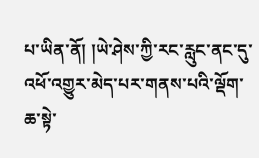པ་ཡིན་ནོ། །ཡེ་ཤེས་ཀྱི་རང་རླུང་ནང་དུ་འཕོ་འགྱུར་མེད་པར་གནས་པའི་ལྡོག་ཆ་སྟེ་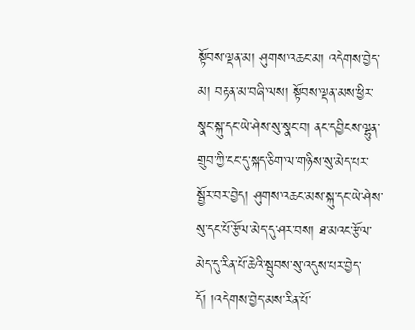སྟོབས་ལྡན་མ། ཤུགས་འཆང་མ། འདེགས་བྱེད་མ། བརྟན་མ་བཞི་ལས། སྟོབས་ལྡན་མས་ཕྱིར་སྣང་སྐུ་དང་ཡེ་ཤེས་སུ་སྣང་བ། ནང་དབྱིངས་ལྷུན་གྲུབ་ཀྱི་ངང་དུ་སྐད་ཅིག་ལ་གཉིས་སུ་མེད་པར་སྦྱོར་བར་བྱེད། ཤུགས་འཆང་མས་སྐུ་དང་ཡེ་ཤེས་སུ་དང་པོ་རྩོལ་མེད་དུ་ཤར་བས། ཐ་མའང་རྩོལ་མེད་དུ་རིན་པོ་ཆེའི་སྦུབས་སུ་འདུས་པར་བྱེད་དོ། །འདེགས་བྱེད་མས་རིན་པོ་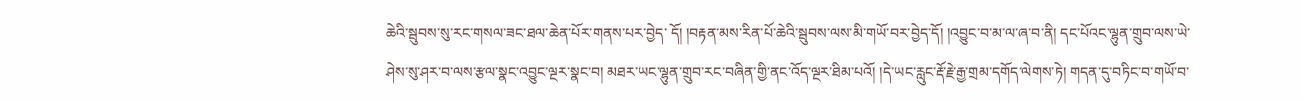ཆེའི་སྦུབས་སུ་རང་གསལ་ཟང་ཐལ་ཆེན་པོར་གནས་པར་བྱེད་ དོ། །བརྟན་མས་རིན་པོ་ཆེའི་སྦུབས་ལས་མི་གཡོ་བར་བྱེད་དོ། །འབྱུང་བ་མ་ལ་ཞ་བ་ནི། དང་པོའང་ལྷུན་གྲུབ་ལས་ཡེ་ཤེས་སུ་ཤར་བ་ལས་རྩལ་སྣང་འབྱུང་ལྔར་སྣང་བ། མཐར་ཡང་ལྷུན་གྲུབ་རང་བཞིན་གྱི་ནང་འོད་ལྔར་ཐིམ་པའོ། །དེ་ཡང་རླུང་རྡོ་རྗེ་རྒྱ་གྲམ་དགོད་ལེགས་ཏེ། གདན་དུ་བཏིང་བ་གཡོ་བ་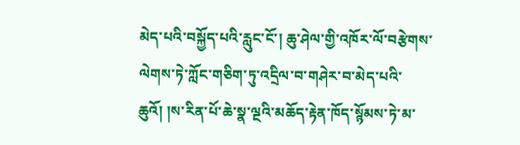མེད་པའི་བསྐྱོད་པའི་རླུང་ངོ་། ཆུ་ཤེལ་གྱི་འཁོར་ལོ་བརྩེགས་ལེགས་ཏེ་ཀློང་གཅིག་ཏུ་འདྲིལ་བ་གཤེར་བ་མེད་པའི་ཆུའོ། །ས་རིན་པོ་ཆེ་སྣ་ལྔའི་མཆོད་རྟེན་ཁོད་སྙོམས་ཏེ་མ་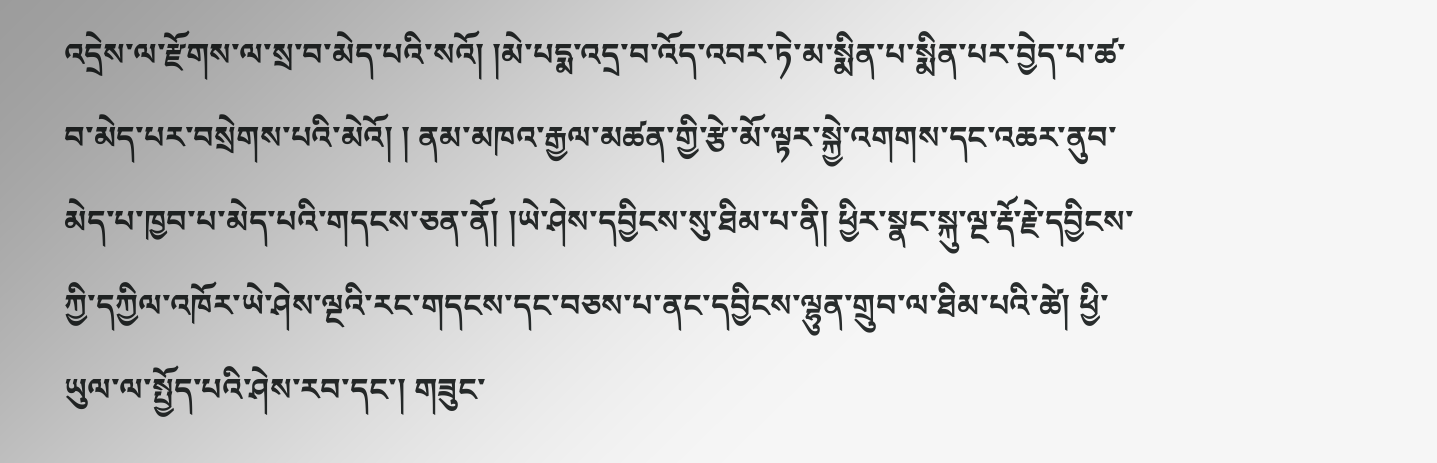འདྲེས་ལ་རྫོགས་ལ་སྲ་བ་མེད་པའི་སའོ། །མེ་པདྨ་འདྲ་བ་འོད་འབར་ཏེ་མ་སྨིན་པ་སྨིན་པར་བྱེད་པ་ཚ་བ་མེད་པར་བསྲེགས་པའི་མེའོ། ། ནམ་མཁའ་རྒྱལ་མཚན་གྱི་རྩེ་མོ་ལྟར་སྐྱེ་འགགས་དང་འཆར་ནུབ་མེད་པ་ཁྱབ་པ་མེད་པའི་གདངས་ཅན་ནོ། །ཡེ་ཤེས་དབྱིངས་སུ་ཐིམ་པ་ནི། ཕྱིར་སྣང་སྐུ་ལྔ་རྡོ་རྗེ་དབྱིངས་ཀྱི་དཀྱིལ་འཁོར་ཡེ་ཤེས་ལྔའི་རང་གདངས་དང་བཅས་པ་ནང་དབྱིངས་ལྷུན་གྲུབ་ལ་ཐིམ་པའི་ཚེ། ཕྱི་ཡུལ་ལ་སྤྱོད་པའི་ཤེས་རབ་དང་། གཟུང་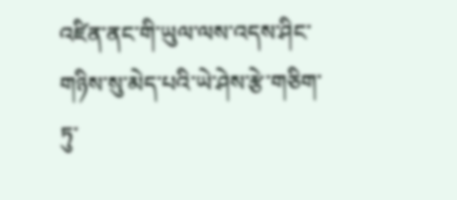འཛིན་ནང་གི་ཡུལ་ལས་འདས་ཤིང་གཉིས་སུ་མེད་པའི་ཡེ་ཤེས་རྩེ་གཅིག་ཏུ་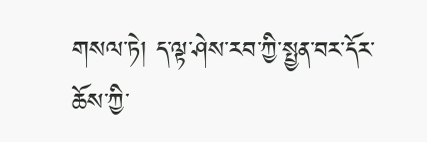གསལ་ཏེ། ད་ལྟ་ཤེས་རབ་ཀྱི་སྤྱན་བར་དོར་ཆོས་ཀྱི་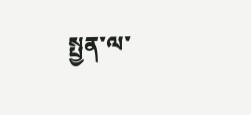སྤྱན་ལ་